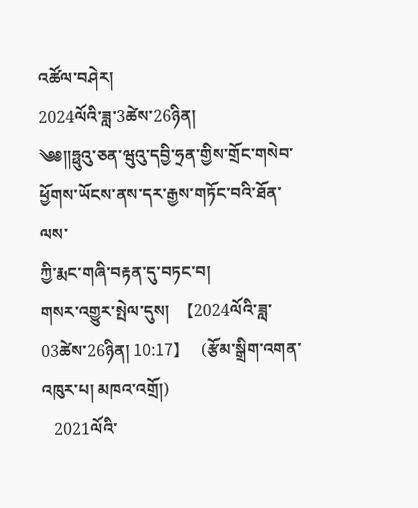འཚོལ་བཤེར།
2024ལོའི་ཟླ་3ཚེས་26ཉིན།
༄༅།།ཧྥུའུ་ཅན་ཝུའུ་དབྱི་ཧྲན་གྱིས་གྲོང་གསེབ་ཕྱོགས་ཡོངས་ནས་དར་རྒྱས་གཏོང་བའི་ཐོན་ལས་
ཀྱི་རྨང་གཞི་བརྟན་དུ་བཏང་བ།
གསར་འགྱུར་སྤེལ་དུས།  【2024ལོའི་ཟླ་ 03ཚེས་26ཉིན། 10:17】   (རྩོམ་སྒྲིག་འགན་འཁུར་པ། མཁའ་འགྲོ།)
   2021ལོའི་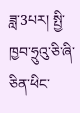ཟླ་3པར། སྤྱི་ཁྱབ་ཧྲུའུ་ཅི་ཞི་ཅིན་ཕིང་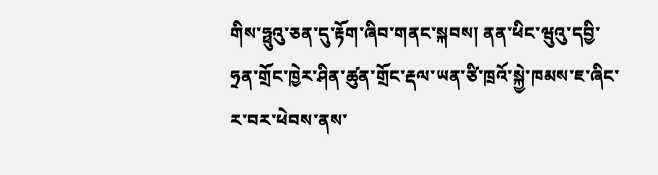གིས་ཧྥུའུ་ཅན་དུ་རྟོག་ཞིབ་གནང་སྐབས། ནན་ཕིང་ཝུའུ་དབྱི་ཧྲན་གྲོང་ཁྱེར་ཤིན་ཚུན་གྲོང་རྡལ་ཡན་ཙི་ཁྲའོ་སྐྱེ་ཁམས་ཇ་ཞིང་ར་བར་ཕེབས་ནས་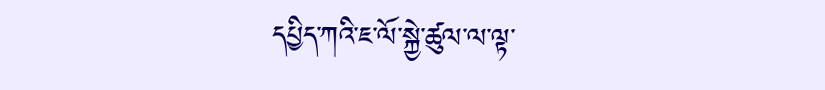དཔྱིད་ཀའི་ཇ་ལོ་སྐྱེ་ཚུལ་ལ་ལྟ་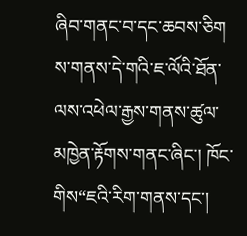ཞིབ་གནང་བ་དང་ཆབས་ཅིག ས་གནས་དེ་གའི་ཇ་ལོའི་ཐོན་ལས་འཕེལ་རྒྱས་གནས་ཚུལ་མཁྱེན་རྟོགས་གནང་ཞིང་། ཁོང་གིས“ཇའི་རིག་གནས་དང་།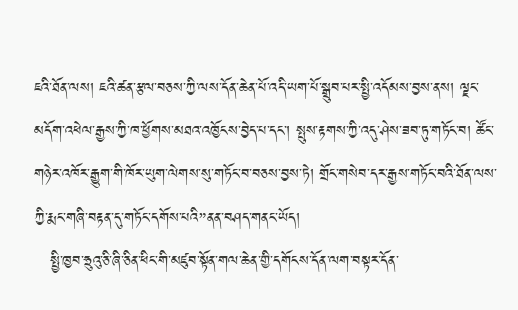ཇའི་ཐོན་ལས། ཇའི་ཚན་རྩལ་བཅས་ཀྱི་ལས་དོན་ཆེན་པོ་འདི་ཡག་པོ་སྒྲུབ་པར་སྤྱི་འདོམས་བྱས་ནས། ལྗང་མདོག་འཕེལ་རྒྱས་ཀྱི་ཁ་ཕྱོགས་མཐའ་འཁྱོངས་བྱེད་པ་དང་། སྤུས་རྟགས་ཀྱི་འདུ་ཤེས་ཟབ་ཏུ་གཏོང་བ། ཚོང་གཉེར་འཁོར་རྒྱུག་གི་ཁོར་ཡུག་ལེགས་སུ་གཏོང་བ་བཅས་བྱས་ཏེ། གྲོང་གསེབ་དར་རྒྱས་གཏོང་བའི་ཐོན་ལས་ཀྱི་རྨང་གཞི་བརྟན་དུ་གཏོང་དགོས་པའི”ནན་བཤད་གནང་ཡོད།
   སྤྱི་ཁྱབ་ཧྲུའུ་ཅི་ཞི་ཅིན་ཕིང་གི་མཛུབ་སྟོན་གལ་ཆེན་གྱི་དགོངས་དོན་ལག་བསྟར་དོན་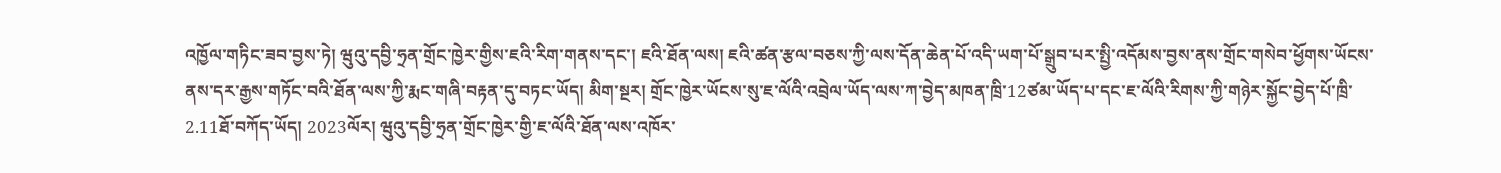འཁྱོལ་གཏིང་ཟབ་བྱས་ཏེ། ཝུའུ་དབྱི་ཧྲན་གྲོང་ཁྱེར་གྱིས་ཇའི་རིག་གནས་དང་། ཇའི་ཐོན་ལས། ཇའི་ཚན་རྩལ་བཅས་ཀྱི་ལས་དོན་ཆེན་པོ་འདི་ཡག་པོ་སྒྲུབ་པར་སྤྱི་འདོམས་བྱས་ནས་གྲོང་གསེབ་ཕྱོགས་ཡོངས་ནས་དར་རྒྱས་གཏོང་བའི་ཐོན་ལས་ཀྱི་རྨང་གཞི་བརྟན་དུ་བཏང་ཡོད། མིག་སྔར། གྲོང་ཁྱེར་ཡོངས་སུ་ཇ་ལོའི་འབྲེལ་ཡོད་ལས་ཀ་བྱེད་མཁན་ཁྲི་12ཙམ་ཡོད་པ་དང་ཇ་ལོའི་རིགས་ཀྱི་གཉེར་སྐྱོང་བྱེད་པོ་ཁྲི་2.11ཐོ་བཀོད་ཡོད། 2023ལོར། ཝུའུ་དབྱི་ཧྲན་གྲོང་ཁྱེར་གྱི་ཇ་ལོའི་ཐོན་ལས་འཁོར་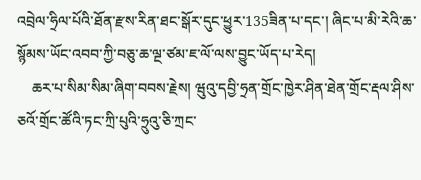འབྲེལ་ཧྲིལ་པོའི་ཐོན་རྫས་རིན་ཐང་སྒོར་དུང་ཕྱུར་135ཟིན་པ་དང་། ཞིང་པ་མི་རེའི་ཆ་སྙོམས་ཡོང་འབབ་ཀྱི་བཅུ་ཆ་ལྔ་ཙམ་ཇ་ལོ་ལས་བྱུང་ཡོད་པ་རེད།
    ཆར་པ་སིམ་སིམ་ཞིག་བབས་རྗེས། ཝུའུ་དབྱི་ཧྲན་གྲོང་ཁྱེར་ཤིན་ཐེན་གྲོང་རྡལ་ཤིས་ཅའོ་གྲོང་ཚོའི་ཏང་ཀྲི་པུའི་ཧྲུའུ་ཅི་ཀྲང་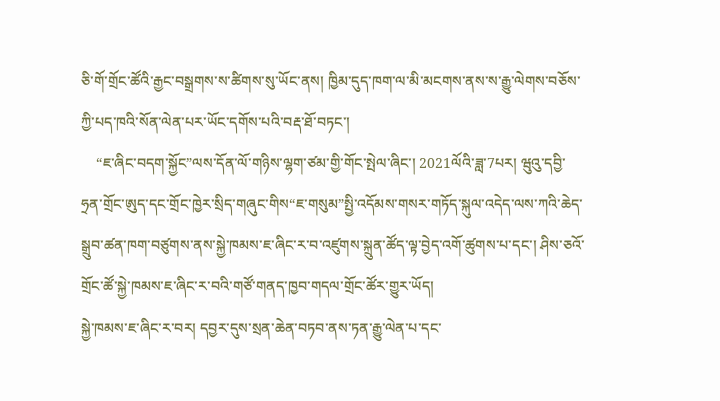ཅི་གོ་གྲོང་ཚོའི་རྒྱང་བསྒྲགས་ས་ཚིགས་སུ་ཡོང་ནས། ཁྱིམ་དུད་ཁག་ལ་མི་མངགས་ནས་ས་རྒྱུ་ལེགས་བཅོས་ཀྱི་པད་ཁའི་སོན་ལེན་པར་ཡོང་དགོས་པའི་བརྡ་ཐོ་བཏང་།
    “ཇ་ཞིང་བདག་སྐྱོང”ལས་དོན་ལོ་གཉིས་ལྷག་ཙམ་གྱི་གོང་སྤེལ་ཞིང་། 2021ལོའི་ཟླ་7པར། ཝུའུ་དབྱི་ཧྲན་གྲོང་ཨུད་དང་གྲོང་ཁྱེར་སྲིད་གཞུང་གིས“ཇ་གསུམ”སྤྱི་འདོམས་གསར་གཏོད་སྐུལ་འདེད་ལས་ཀའི་ཆེད་སྒྲུབ་ཚན་ཁག་བཙུགས་ནས་སྐྱེ་ཁམས་ཇ་ཞིང་ར་བ་འཛུགས་སྐྲུན་ཚོད་ལྟ་བྱེད་འགོ་ཚུགས་པ་དང་། ཤིས་ཅའོ་གྲོང་ཚོ་སྐྱེ་ཁམས་ཇ་ཞིང་ར་བའི་གཙོ་གནད་ཁྱབ་གདལ་གྲོང་ཚོར་གྱུར་ཡོད།
སྐྱེ་ཁམས་ཇ་ཞིང་ར་བར། དབྱར་དུས་སྲན་ཆེན་བཏབ་ནས་ཏན་རྒྱུ་ལེན་པ་དང་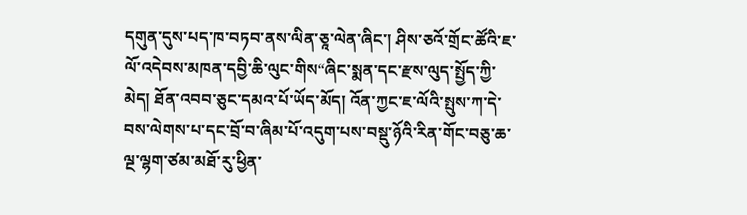དགུན་དུས་པད་ཁ་བཏབ་ནས་ལིན་ཅཱ་ལེན་ཞིང་། ཤིས་ཅའོ་གྲོང་ཚོའི་ཇ་ལོ་འདེབས་མཁན་དབྱི་ཆི་ལུང་གིས“ཞིང་སྨན་དང་རྫས་ལུད་སྤྱོད་ཀྱི་མེད། ཐོན་འབབ་ཅུང་དམའ་པོ་ཡོད་མོད། འོན་ཀྱང་ཇ་ལོའི་སྤུས་ཀ་དེ་བས་ལེགས་པ་དང་བྲོ་བ་ཞིམ་པོ་འདུག་པས་བསྡུ་ཉོའི་རིན་གོང་བཅུ་ཆ་ལྔ་ལྷག་ཙམ་མཐོ་རུ་ཕྱིན་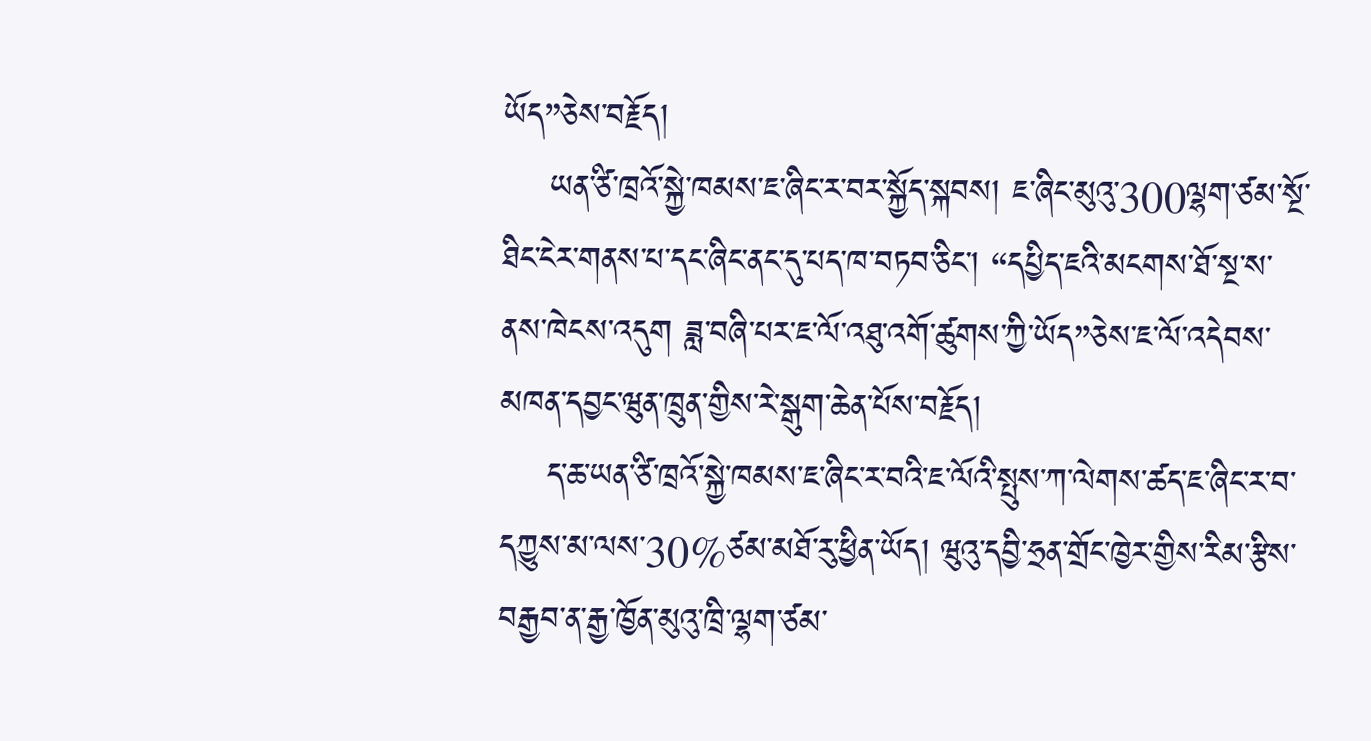ཡོད”ཅེས་བརྗོད།
    ཡན་ཙི་ཁྲའོ་སྐྱེ་ཁམས་ཇ་ཞིང་ར་བར་སྐྱོད་སྐབས། ཇ་ཞིང་མུའུ་300ལྷག་ཙམ་སྔོ་ཐིང་ངེར་གནས་པ་དང་ཞིང་ནང་དུ་པད་ཁ་བཏབ་ཅིང་། “དཔྱིད་ཇའི་མངགས་ཐོ་སྔ་ས་ནས་ཁེངས་འདུག ཟླ་བཞི་པར་ཇ་ལོ་འཐུ་འགོ་ཚུགས་ཀྱི་ཡོད”ཅེས་ཇ་ལོ་འདེབས་མཁན་དབྱང་ཝུན་ཁྲུན་གྱིས་རེ་སྒུག་ཆེན་པོས་བརྗོད།
    ད་ཆ་ཡན་ཙི་ཁྲའོ་སྐྱེ་ཁམས་ཇ་ཞིང་ར་བའི་ཇ་ལོའི་སྤུས་ཀ་ལེགས་ཚད་ཇ་ཞིང་ར་བ་དཀྱུས་མ་ལས་30%ཙམ་མཐོ་རུ་ཕྱིན་ཡོད། ཝུའུ་དབྱི་ཧྲན་གྲོང་ཁྱེར་གྱིས་རིམ་རྩིས་བརྒྱབ་ན་རྒྱ་ཁྱོན་མུའུ་ཁྲི་ལྷག་ཙམ་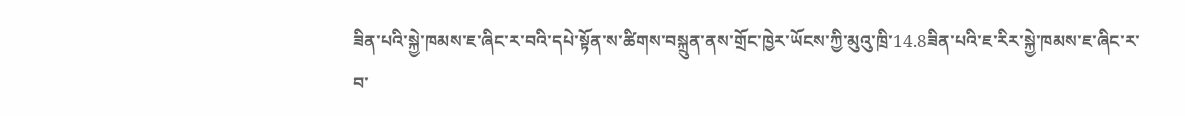ཟིན་པའི་སྐྱེ་ཁམས་ཇ་ཞིང་ར་བའི་དཔེ་སྟོན་ས་ཚིགས་བསྐྲུན་ནས་གྲོང་ཁྱེར་ཡོངས་ཀྱི་མུའུ་ཁྲི་14.8ཟིན་པའི་ཇ་རིར་སྐྱེ་ཁམས་ཇ་ཞིང་ར་བ་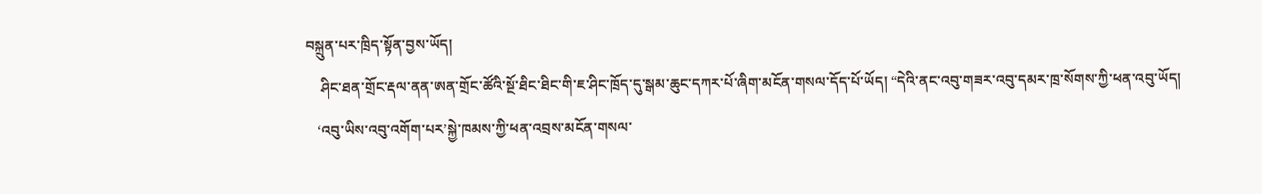བསྐྲུན་པར་ཁྲིད་སྟོན་བྱས་ཡོད།
    ཤིང་ཐན་གྲོང་རྡལ་ནན་ཨན་གྲོང་ཚོའི་སྔོ་ཐིང་ཐིང་གི་ཇ་ཤིང་ཁྲོད་དུ་སྒམ་ཆུང་དཀར་པོ་ཞིག་མངོན་གསལ་དོད་པོ་ཡོད། “དེའི་ནང་འབུ་གཟར་འབུ་དམར་ཁྲ་སོགས་ཀྱི་ཕན་འབུ་ཡོད།
   ‘འབུ་ཡིས་འབུ་འགོག་པར’སྐྱེ་ཁམས་ཀྱི་ཕན་འབྲས་མངོན་གསལ་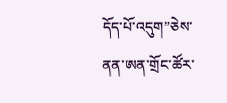དོད་པོ་འདུག”ཅེས་ནན་ཨན་གྲོང་ཚོར་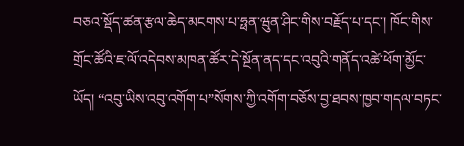བཅའ་སྡོད་ཚན་རྩལ་ཆེད་མངགས་པ་ཧྥན་ཝུན་ཤིང་གིས་བརྗོད་པ་དང་། ཁོང་གིས་གྲོང་ཚོའི་ཇ་ལོ་འདེབས་མཁན་ཚོར་དེ་སྔོན་ནད་དང་འབུའི་གནོད་འཚེ་ཕོག་མྱོང་ཡོད། “འབུ་ཡིས་འབུ་འགོག་པ”སོགས་ཀྱི་འགོག་བཅོས་བྱ་ཐབས་ཁྱབ་གདལ་བཏང་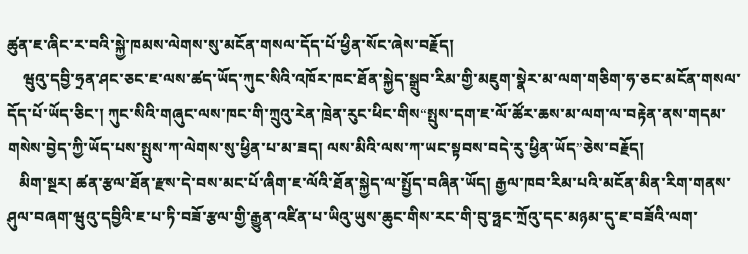ཚུན་ཇ་ཞིང་ར་བའི་སྐྱེ་ཁམས་ལེགས་སུ་མངོན་གསལ་དོད་པོ་ཕྱིན་སོང་ཞེས་བརྗོད།
    ཝུའུ་དབྱི་ཧྲན་ཤང་ཅང་ཇ་ལས་ཚད་ཡོད་ཀུང་སིའི་འཁོར་ཁང་ཐོན་སྐྱེད་སྒྲུབ་རིམ་གྱི་མཇུག་སྣེར་མ་ལག་གཅིག་ཧ་ཅང་མངོན་གསལ་དོད་པོ་ཡོད་ཅིང་། ཀུང་སིའི་གཞུང་ལས་ཁང་གི་ཀྲུའུ་རེན་ཁྲེན་རུང་ཕིང་གིས“སྤུས་དག་ཇ་ལོ་ཚོར་ཆས་མ་ལག་ལ་བརྟེན་ནས་གདམ་གསེས་བྱེད་ཀྱི་ཡོད་པས་སྤུས་ཀ་ལེགས་སུ་ཕྱིན་པ་མ་ཟད། ལས་མིའི་ལས་ཀ་ཡང་སྟབས་བདེ་རུ་ཕྱིན་ཡོད”ཅེས་བརྗོད།
   མིག་སྔར། ཚན་རྩལ་ཐོན་རྫས་དེ་བས་མང་པོ་ཞིག་ཇ་ལོའི་ཐོན་སྐྱེད་ལ་སྤྱོད་བཞིན་ཡོད། རྒྱལ་ཁབ་རིམ་པའི་མངོན་མིན་རིག་གནས་ཤུལ་བཞག་ཝུའུ་དབྱིའི་ཇ་པ་ཏི་བཟོ་རྩལ་གྱི་རྒྱུན་འཛིན་པ་ཡིའུ་ཡུས་ཆུང་གིས་རང་གི་བུ་ཧྥང་ཀྲོའུ་དང་མཉམ་དུ་ཇ་བཟོའི་ལག་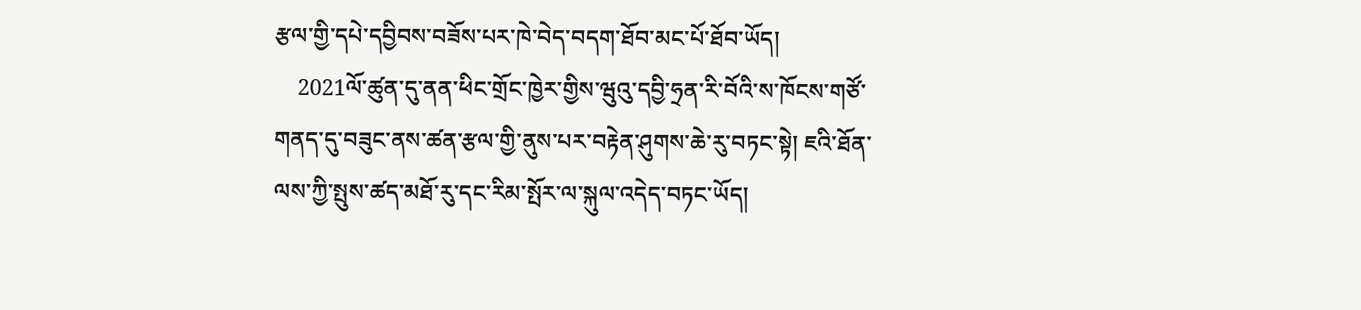རྩལ་གྱི་དཔེ་དབྱིབས་བཟོས་པར་ཁེ་བེད་བདག་ཐོབ་མང་པོ་ཐོབ་ཡོད།
    2021ལོ་ཚུན་དུ་ནན་ཕིང་གྲོང་ཁྱེར་གྱིས་ཝུའུ་དབྱི་ཧྲན་རི་བོའི་ས་ཁོངས་གཙོ་གནད་དུ་བཟུང་ནས་ཚན་རྩལ་གྱི་ནུས་པར་བརྟེན་ཤུགས་ཆེ་རུ་བཏང་སྟེ། ཇའི་ཐོན་ལས་ཀྱི་སྤུས་ཚད་མཐོ་རུ་དང་རིམ་སྤོར་ལ་སྐུལ་འདེད་བཏང་ཡོད།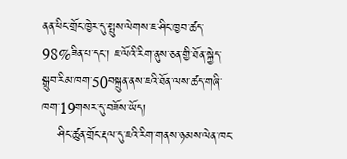ནན་ཕིང་གྲོང་ཁྱེར་དུ་སྤུས་ལེགས་ཇ་ཤིང་ཁྱབ་ཚད་98%ཟིན་པ་དང་། ཇ་ལོའི་རིག་ནུས་ཅན་གྱི་ཐོན་སྐྱེད་སྒྲུབ་རིམ་ཁག་50བསྐྲུན་ནས་ཇའི་ཐོན་ལས་ཚད་གཞི་ཁག་19གསར་དུ་བཟོས་ཡོད།
    ཤིང་ཚུན་གྲོང་རྡལ་དུ་ཇའི་རིག་གནས་ཉམས་ལེན་ཁང་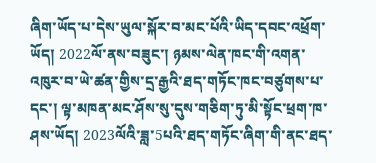ཞིག་ཡོད་པ་དེས་ཡུལ་སྐོར་བ་མང་པོའི་ཡིད་དབང་འཕྲོག་ཡོད། 2022ལོ་ནས་བཟུང་། ཉམས་ལེན་ཁང་གི་འགན་འཁུར་བ་ཡེ་ཚན་གྱིས་དྲ་རྒྱའི་ཐད་གཏོང་ཁང་བཙུགས་པ་དང་། ལྟ་མཁན་མང་ཤོས་སུ་དུས་གཅིག་ཏུ་མི་སྟོང་ཕྲག་ཁ་ཤས་ཡོད། 2023ལོའི་ཟླ་5པའི་ཐད་གཏོང་ཞིག་གི་ནང་ཐད་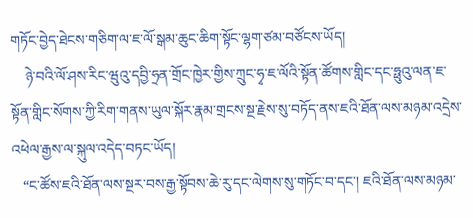གཏོང་བྱེད་ཐེངས་གཅིག་ལ་ཇ་ལོ་སྒམ་ཆུང་ཆིག་སྟོང་ལྷག་ཙམ་བཙོངས་ཡོད།
    ཉེ་བའི་ལོ་ཤས་རིང་ཝུའུ་དབྱི་ཧྲན་གྲོང་ཁྱེར་གྱིས་ཀྲུང་ཧྭ་ཇ་ལོའི་སྟོན་ཚོགས་གླིང་དང་ཧྥུའུ་ལན་ཇ་སྟོན་གླིང་སོགས་ཀྱི་རིག་གནས་ཡུལ་སྐོར་རྣམ་གྲངས་སྔ་རྗེས་སུ་བཏོད་ནས་ཇའི་ཐོན་ལས་མཉམ་འདྲེས་འཕེལ་རྒྱས་ལ་སྐུལ་འདེད་བཏང་ཡོད།
   “ང་ཚོས་ཇའི་ཐོན་ལས་སྔར་བས་རྒྱ་སྟོབས་ཆེ་རུ་དང་ལེགས་སུ་གཏོང་བ་དང་། ཇའི་ཐོན་ལས་མཉམ་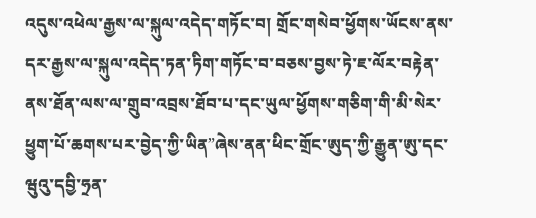འདུས་འཕེལ་རྒྱས་ལ་སྐུལ་འདེད་གཏོང་བ། གྲོང་གསེབ་ཕྱོགས་ཡོངས་ནས་དར་རྒྱས་ལ་སྐུལ་འདེད་ཏན་ཏིག་གཏོང་བ་བཅས་བྱས་ཏེ་ཇ་ལོར་བརྟེན་ནས་ཐོན་ལས་ལ་གྲུབ་འབྲས་ཐོབ་པ་དང་ཡུལ་ཕྱོགས་གཅིག་གི་མི་སེར་ཕྱུག་པོ་ཆགས་པར་བྱེད་ཀྱི་ཡིན”ཞེས་ནན་ཕིང་གྲོང་ཨུད་ཀྱི་རྒྱུན་ཨུ་དང་ཝུའུ་དབྱི་ཧྲན་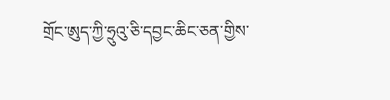གྲོང་ཨུད་ཀྱི་ཧྲུའུ་ཅི་དབྱང་ཆིང་ཅན་གྱིས་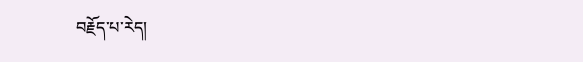བརྗོད་པ་རེད།